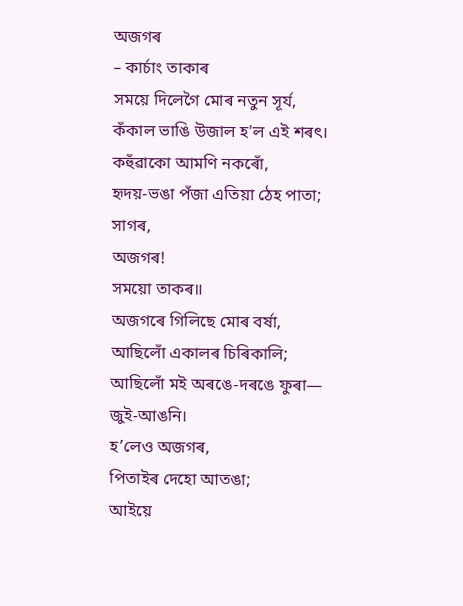অজগৰ
– কাৰ্চাং তাকাৰ
সময়ে দিলেগৈ মোৰ নতুন সূৰ্য,
কঁকাল ভাঙি উজাল হ'ল এই শৰৎ।
কহুঁৱাকো আমণি নকৰোঁ,
হৃদয়-ভঙা পঁজা এতিয়া ঠেহ পাতা;
সাগৰ,
অজগৰ!
সময়ো তাকৰ॥
অজগৰে গিলিছে মোৰ বৰ্ষা,
আছিলোঁ একালৰ চিৰিকালি;
আছিলোঁ মই অৰঙে-দৰঙে ফুৰা—
জুই-আঙনি।
হ’লেও অজগৰ,
পিতাইৰ দেহো আতঙা;
আইয়ে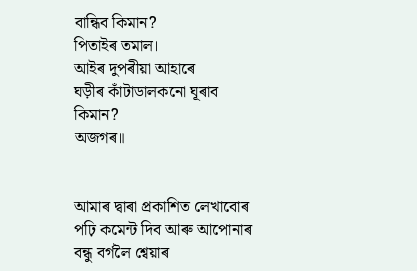বান্ধিব কিমান?
পিতাইৰ তমাল।
আইৰ দুপৰীয়া আহাৰে
ঘড়ীৰ কাঁটাডালকনো ঘূৰাব কিমান?
অজগৰ॥


আমাৰ দ্বাৰা প্ৰকাশিত লেখাবোৰ পঢ়ি কমেন্ট দিব আৰু আপোনাৰ বন্ধু বৰ্গলৈ শ্বেয়াৰ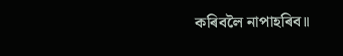কৰিবলৈ নাপাহৰিব॥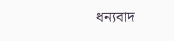ধন্যবাদ